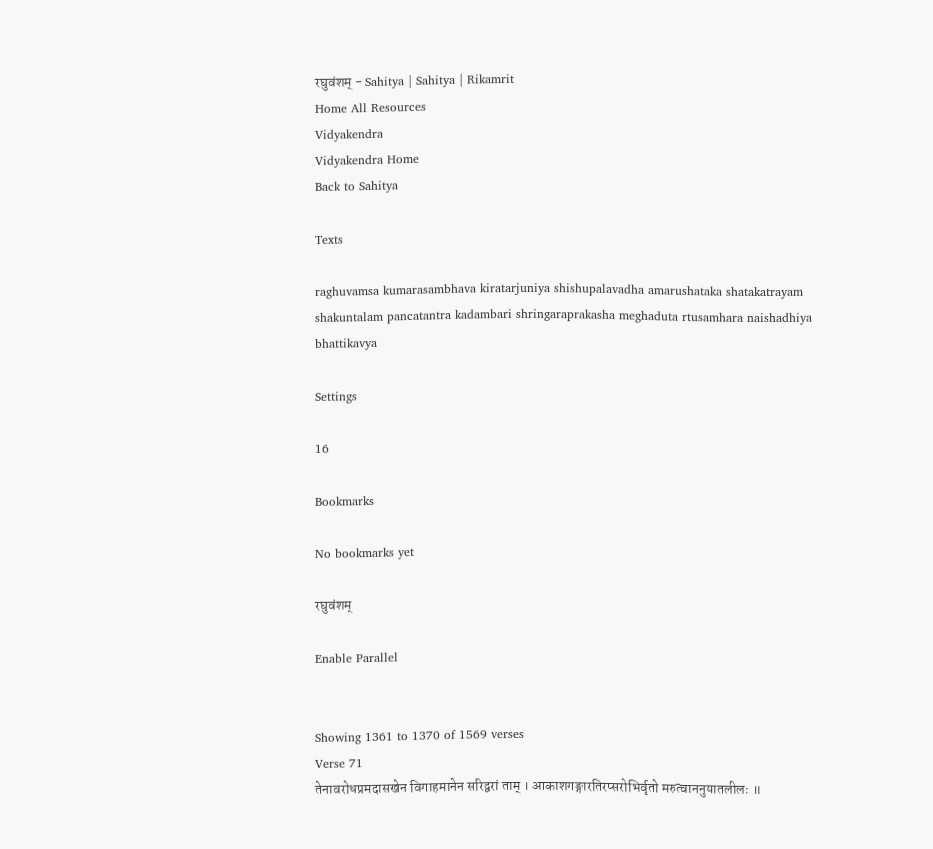रघुवंशम् - Sahitya | Sahitya | Rikamrit
Home All Resources
Vidyakendra
Vidyakendra Home
Back to Sahitya

Texts

raghuvamsa kumarasambhava kiratarjuniya shishupalavadha amarushataka shatakatrayam shakuntalam pancatantra kadambari shringaraprakasha meghaduta rtusamhara naishadhiya bhattikavya

Settings

16

Bookmarks

No bookmarks yet

रघुवंशम्

Enable Parallel


Showing 1361 to 1370 of 1569 verses
Verse 71
तेनावरोधप्रमदासखेन विगाहमानेन सरिद्वरां ताम् । आकाशगङ्गारतिरप्सरोभिर्वृतो मरुत्वाननुयातलीलः ॥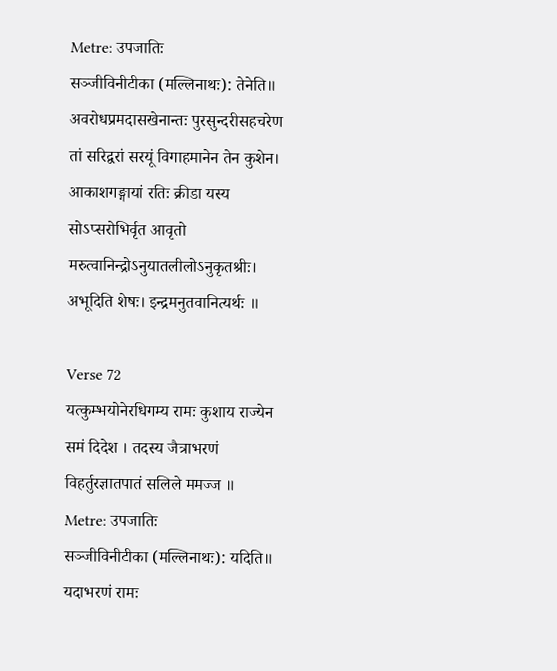Metre: उपजातिः
सञ्जीविनीटीका (मल्लिनाथः): तेनेति॥ अवरोधप्रमदासखेनान्तः पुरसुन्दरीसहचरेण तां सरिद्वरां सरयूं विगाहमानेन तेन कुशेन। आकाशगङ्गायां रतिः क्रीडा यस्य सोऽप्सरोभिर्वृत आवृतो मरुत्वानिन्द्रोऽनुयातलीलोऽनुकृतश्रीः। अभूदिति शेषः। इन्द्रमनुतवानित्यर्थः ॥

Verse 72
यत्कुम्भयोनेरधिगम्य रामः कुशाय राज्येन समं दिदेश । तदस्य जैत्राभरणं विहर्तुरज्ञातपातं सलिले ममज्ज ॥
Metre: उपजातिः
सञ्जीविनीटीका (मल्लिनाथः): यदिति॥ यदाभरणं रामः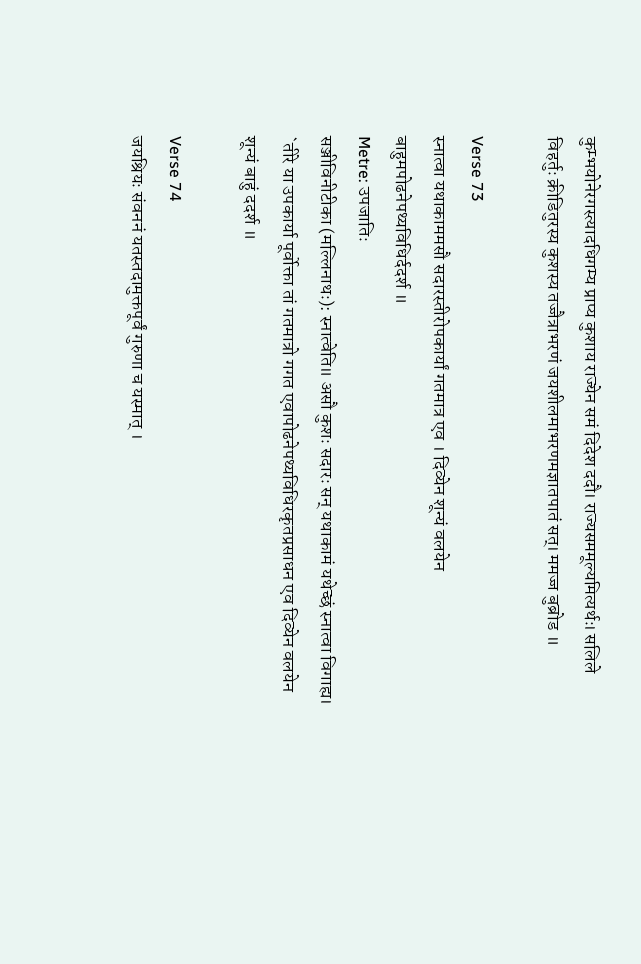कुम्भयोनेरगस्त्यादधिगम्य प्राप्य कुशाय राज्येन समं दिदेश ददौ। राज्यसममूल्यमित्यर्थः। सलिले विहर्तुः क्रीडितुरस्य कुशस्य तज्जैत्राभरणं जयशीलमाभरणमज्ञातपातं सत्। ममज्ज बुब्रोड ॥

Verse 73
स्नात्वा यथाकाममसौ सदारस्तीरोपकार्यां गतमात्र एव । दिव्येन शून्यं वलयेन बाहुमपोढनेपथ्यविधिर्ददर्श ॥
Metre: उपजातिः
सञ्जीविनीटीका (मल्लिनाथः): स्नात्वेति॥ असौ कुशः सदारः सन् यथाकामं यथेच्छं स्नात्वा विगाह्य। `तीरे या उपकार्या पूर्वोक्ता तां गतमात्रो गगत एवापोढनेपथ्यविधिरकृतप्रसाधन एव दिव्येन वलयेन शून्यं बाहुं ददर्श ॥

Verse 74
जयश्रियः संवननं यतस्तदामुक्तपूर्वं गुरुणा च यस्मात् ।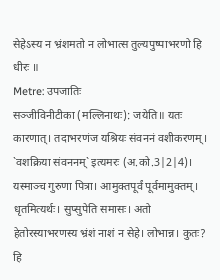सेहेऽस्य न भ्रंशमतो न लोभात्स तुल्यपुष्पाभरणो हि धीरः ॥
Metre: उपजातिः
सञ्जीविनीटीका (मल्लिनाथः): जयेति॥ यतः कारणात्। तदाभरणंज यश्रियः संवननं वशीकरणम्। `वशक्रिया संवननम्` इत्यमरः (अ.को.3|2|4)। यस्माञ्च गुरुणा पित्रा। आमुक्तपूर्वं पूर्वमामुक्तम्। धृतमित्यर्थः। सुप्सुपेति समासः। अतो हेतोरस्याभरणस्य भ्रंशं नाशं न सेहे। लोभान्न। कुतः? हि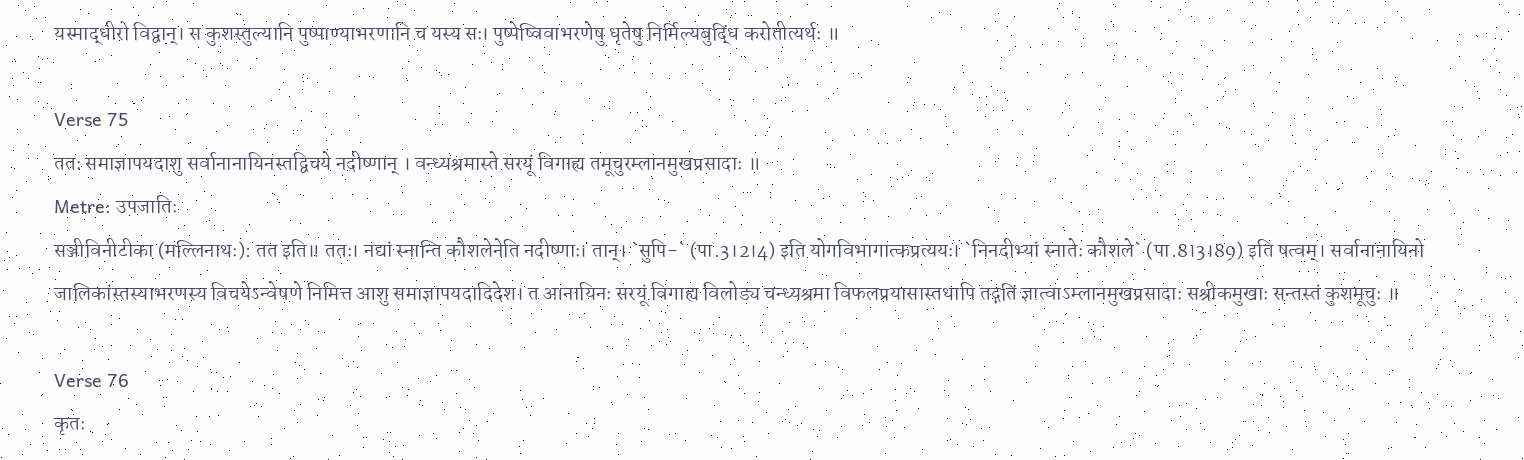यस्माद्धीरो विद्वान्। स कुशस्तुल्यानि पुष्पाण्याभरणानि च यस्य सः। पुष्पेष्विवाभरणेषु धृतेषु निर्मिल्यबुद्धिं करोतीत्यर्थः ॥

Verse 75
ततः समाज्ञापयदाशु सर्वानानायिनस्तद्विचये नदीष्णान् । वन्ध्यश्रमास्ते सरयूं विगाह्य तमूचुरम्लानमुखप्रसादाः ॥
Metre: उपजातिः
सञ्जीविनीटीका (मल्लिनाथः): तत इति॥ ततः। नद्यां स्नान्ति कौशलेनेति नदीष्णाः। तान्। `सुपि-` (पा.3।2।4) इति योगविभागात्कप्रत्ययः। `निनदीभ्यां स्नातेः कौशले` (पा.8।3।89) इति षत्वम्। सर्वानानायिनो जालिकांस्तस्याभरणस्य विचयेऽन्वेषणे निमित्त आशु समाज्ञापयदादिदेश। त आनायिनः सरयूं विगाह्य विलोड्य चन्ध्यश्रमा विफलप्रयासास्तथापि तद्गतिं ज्ञात्वाऽम्लानमुखप्रसादाः सश्रीकमुखाः सन्तस्तं कुशमूचुः ॥

Verse 76
कृतः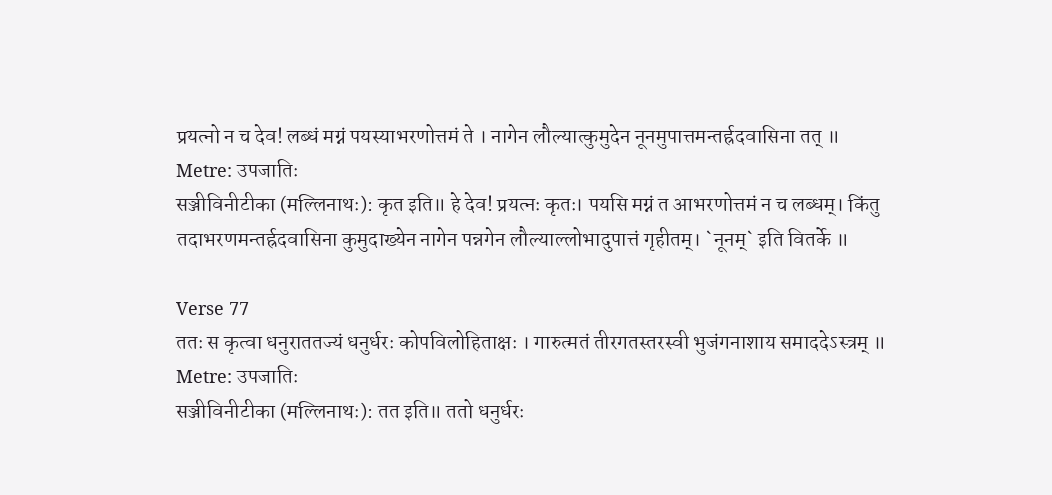प्रयत्नो न च देव! लब्धं मग्नं पयस्याभरणोत्तमं ते । नागेन लौल्यात्कुमुदेन नूनमुपात्तमन्तर्ह्रदवासिना तत् ॥
Metre: उपजातिः
सञ्जीविनीटीका (मल्लिनाथः): कृत इति॥ हे देव! प्रयत्नः कृतः। पयसि मग्नं त आभरणोत्तमं न च लब्धम्। किंतु तदाभरणमन्तर्ह्रदवासिना कुमुदाख्येन नागेन पन्नगेन लौल्याल्लोभादुपात्तं गृहीतम्। `नूनम्` इति वितर्के ॥

Verse 77
ततः स कृत्वा धनुराततज्यं धनुर्धरः कोपविलोहिताक्षः । गारुत्मतं तीरगतस्तरस्वी भुजंगनाशाय समाददेऽस्त्रम् ॥
Metre: उपजातिः
सञ्जीविनीटीका (मल्लिनाथः): तत इति॥ ततो धनुर्धरः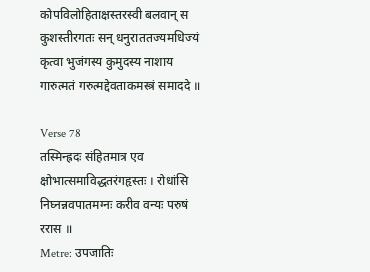कोपविलोहिताक्षस्तरस्वी बलवान् स कुशस्तीरगतः सन् धनुराततज्यमधिज्यं कृत्वा भुजंगस्य कुमुदस्य नाशाय गारुत्मतं गरुत्मद्देवताकमस्त्रं समाददे ॥

Verse 78
तस्मिन्ह्रदः संहितमात्र एव क्षोभात्समाविद्धतरंगहृस्तः । रोधांसि निघ्नन्नवपातमग्नः करीव वन्यः परुषं ररास ॥
Metre: उपजातिः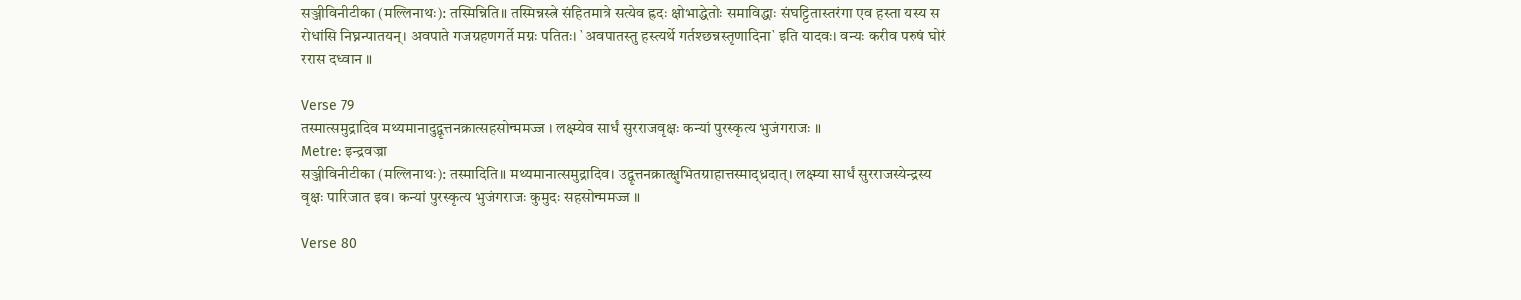सञ्जीविनीटीका (मल्लिनाथः): तस्मिन्निति॥ तस्मिन्नस्त्रे संहितमात्रे सत्येव ह्रदः क्षोभाद्धेतोः समाविद्धाः संघट्टितास्तरंगा एव हस्ता यस्य स रोधांसि निघ्नन्पातयन्। अवपाते गजग्रहणगर्ते मग्नः पतितः। `अवपातस्तु हस्त्यर्थे गर्तश्छन्नस्तृणादिना` इति यादवः। वन्यः करीव परुषं घोरं ररास दध्वान ॥

Verse 79
तस्मात्समुद्रादिव मथ्यमानादुद्वृत्तनक्रात्सहसोन्ममज्ज । लक्ष्म्येव सार्धं सुरराजवृक्षः कन्यां पुरस्कृत्य भुजंगराजः ॥
Metre: इन्द्रवज्रा
सञ्जीविनीटीका (मल्लिनाथः): तस्मादिति॥ मथ्यमानात्समुद्रादिव। उद्वृत्तनक्रात्क्षुभितग्राहात्तस्माद्ध्रदात्। लक्ष्म्या सार्धं सुरराजस्येन्द्रस्य वृक्षः पारिजात इव। कन्यां पुरस्कृत्य भुजंगराजः कुमुदः सहसोन्ममज्ज ॥

Verse 80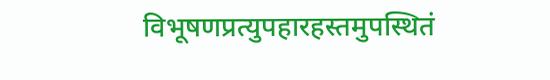विभूषणप्रत्युपहारहस्तमुपस्थितं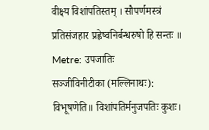वीक्ष्य विशांपतिस्तम् । सौपर्णमस्त्रं प्रतिसंजहार प्रह्वेष्वनिर्बन्धरुषो हि सन्तः ॥
Metre: उपजातिः
सञ्जीविनीटीका (मल्लिनाथः): विभूषणेति॥ विशांपतिर्मनुजपतिः कुशः।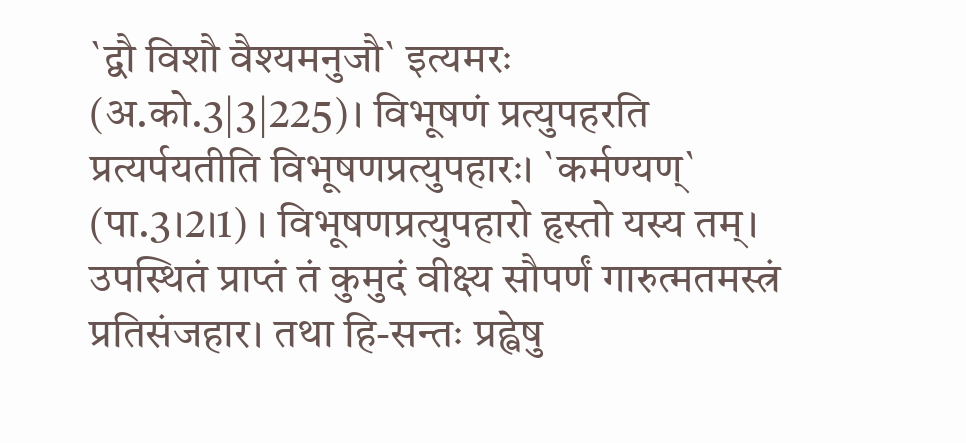`द्वौ विशौ वैश्यमनुजौ` इत्यमरः (अ.को.3|3|225)। विभूषणं प्रत्युपहरति प्रत्यर्पयतीति विभूषणप्रत्युपहारः। `कर्मण्यण्` (पा.3।2।1) । विभूषणप्रत्युपहारो हृस्तो यस्य तम्। उपस्थितं प्राप्तं तं कुमुदं वीक्ष्य सौपर्णं गारुत्मतमस्त्रं प्रतिसंजहार। तथा हि-सन्तः प्रह्वेषु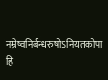नम्रेष्वनिर्बन्धरुषोऽनियतकोपा हि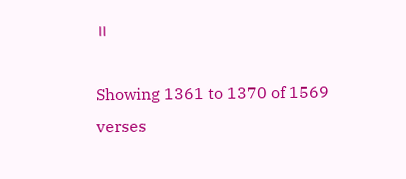॥

Showing 1361 to 1370 of 1569 verses